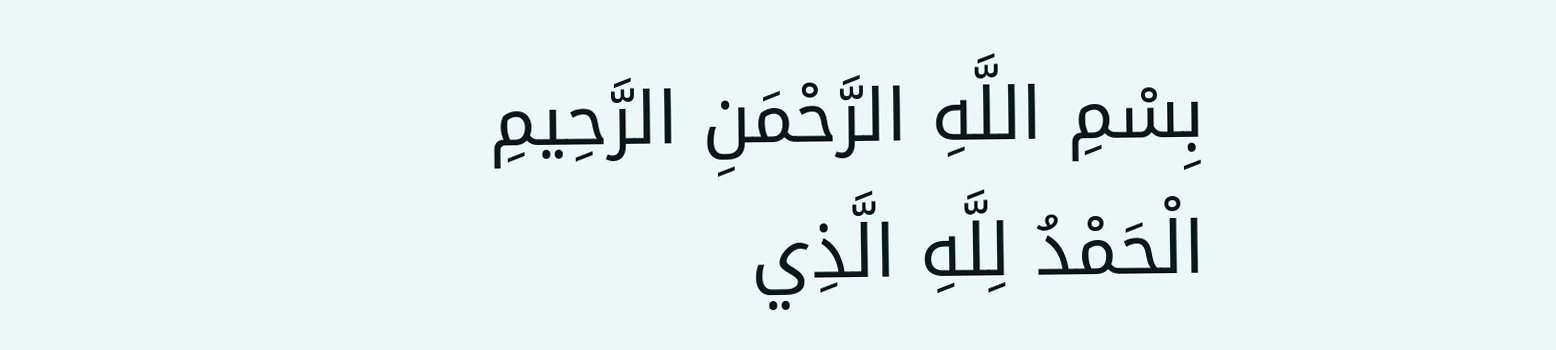بِسْمِ اللَّهِ الرَّحْمَنِ الرَّحِيمِ
الْحَمْدُ لِلَّهِ الَّذِي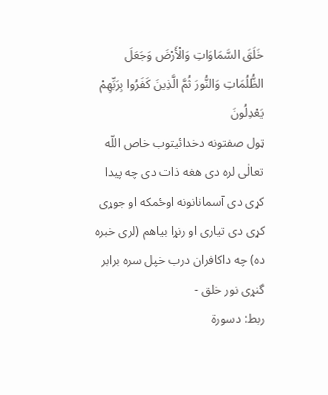خَلَقَ السَّمَاوَاتِ وَالْأَرْضَ وَجَعَلَ الظُّلُمَاتِ وَالنُّورَ ثُمَّ الَّذِينَ كَفَرُوا بِرَبِّهِمْ يَعْدِلُونَ
ټول صفتونه دخدائیتوب خاص اللّه تعالٰی لره دی هغه ذات دی چه پیدا کړی دی آسمانانونه اوځمکه او جوړی کړی دی تیاری او رنړا بیاهم (لری خبره ده) چه داکافران درب خپل سره برابر گنړی نور خلق -
ربط: دسورة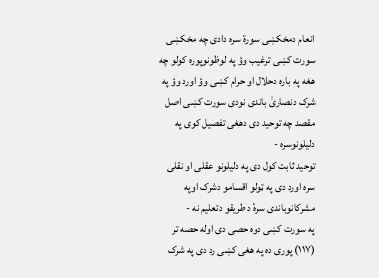انعام دمخکښی سورة سره دادی چه مخکښی سورت کښی ترغیب وؤ په لوظونوپوره کولو چه هغه په باره دحلال او حرام کښی وؤ اورد وؤ په شرک دنصاریٰ باندی نودی سورت کښی اصل مقصد چه توحید دی دهغی تفصیل کوی په دلیلونوسره -
توحید ثابت کول دی په دلیلونو عقلی او نقلی سره اورد دی په ټولو اقسامو دشرک اوپه مشرکانوباندی سرهٔ د طریقو دتعلیم نه -
په سورت کښی دوه حصی دی اوله حصه تر (۱۱۷) پوری ده په هغی کښی رد دی په شرک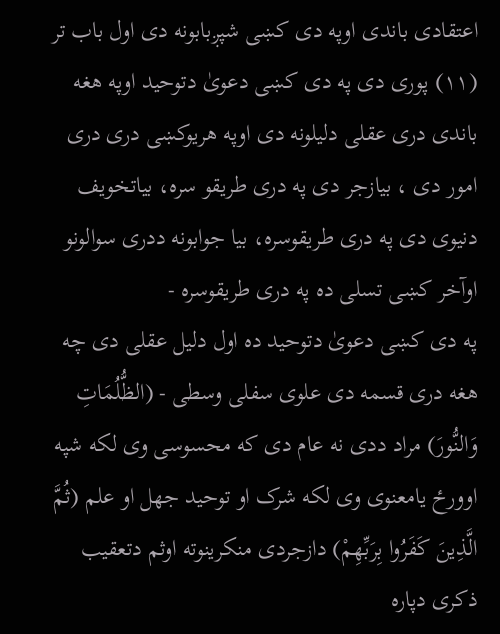اعتقادی باندی اوپه دی کښی شپږبابونه دی اول باب تر (۱۱) پوری دی په دی کښی دعویٰ دتوحید اوپه هغه باندی دری عقلی دلیلونه دی اوپه هریوکښی دری دری امور دی ، بیازجر دی په دری طریقو سره، بیاتخویف دنیوی دی په دری طریقوسره، بیا جوابونه ددری سوالونو اوآخر کښی تسلی ده په دری طریقوسره -
په دی کښی دعویٰ دتوحید ده اول دلیل عقلی دی چه هغه دری قسمه دی علوی سفلی وسطی - (الظُّلُمَاتِ وَالنُّورَ) مراد ددی نه عام دی که محسوسی وی لکه شپه اوورځ یامعنوی وی لکه شرک او توحید جهل او علم (ثُمَّ الَّذِينَ كَفَرُوا بِرَبِّهِمْ) دازجردی منکرینوته اوثم دتعقیب ذکری دپاره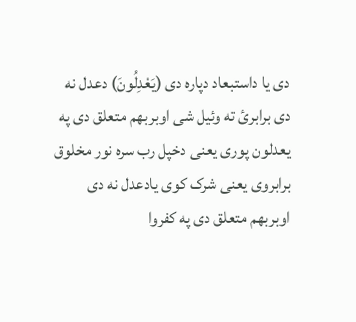دی یا داستبعاد دپاره دی (يَعْدِلُونَ) دعدل نه دی برابرئ ته وئیل شی اوبربهم متعلق دی په یعدلون پوری یعنی دخپل رب سره نور مخلوق برابروی یعنی شرک کوی یادعدل نه دی اوبربهم متعلق دی په کفروا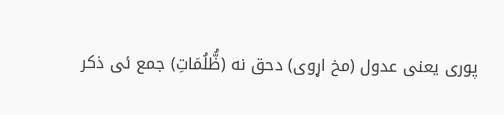پوری یعنی عدول (مخ اړوی) دحق نه (ظُّلُمَاتِ) جمع ئی ذکر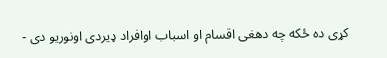کړی ده ځکه چه دهغی اقسام او اسباب اوافراد ډیردی اونوریو دی -